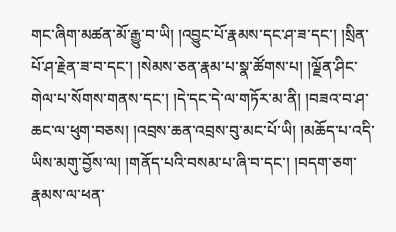གང་ཞིག་མཚན་མོ་རྒྱུ་བ་ཡི། །འབྱུང་པོ་རྣམས་དང་ཤ་ཟ་དང་། །སྲིན་པོ་ཤ་རྗེན་ཟ་བ་དང་། །སེམས་ཅན་རྣམ་པ་སྣ་ཚོགས་པ། །ལྗོན་ཤིང་གེལ་པ་སོགས་གནས་དང་། །དེ་དང་དེ་ལ་གཏོར་མ་ནི། །བཟའ་བ་ཤ་ཆང་ལ་ཕུག་བཅས། །འབྲས་ཆན་འབྲས་བུ་མང་པོ་ཡི། །མཆོད་པ་འདི་ཡིས་མགུ་བྱོས་ལ། །གནོད་པའི་བསམ་པ་ཞི་བ་དང་། །བདག་ཅག་རྣམས་ལ་ཕན་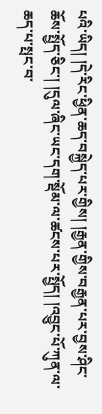པའི་ཡིད། །དེ་རིང་ཕྱིན་ཆད་བསྐྱེད་པར་གྱིས། །རྒྱན་གྱིས་བརྒྱན་པར་བྱས་ཤིང་ཆོས་སྤྱོད་ཅིང་། །དུལ་ཞིང་ཡང་དག་སྡོམ་ལ་ཚངས་པར་སྤྱོད། །འབྱུང་པོ་ཀུན་ལ་ཆད་པ་སྤང་བ་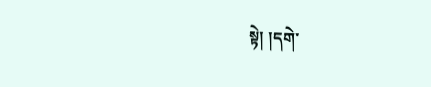སྟེ། །དགེ་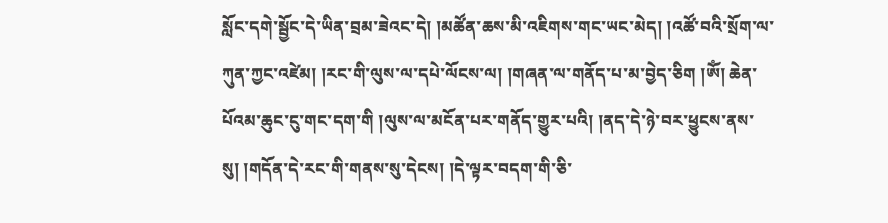སློང་དགེ་སྦྱོང་དེ་ཡིན་བྲམ་ཟེའང་དེ། །མཚོན་ཆས་མི་འཇིགས་གང་ཡང་མེད། །འཚོ་བའི་སྲོག་ལ་ཀུན་ཀྱང་འཛེམ། །རང་གི་ལུས་ལ་དཔེ་ལོངས་ལ། །གཞན་ལ་གནོད་པ་མ་བྱེད་ཅིག །ཨོཾ། ཆེན་པོའམ་ཆུང་ངུ་གང་དག་གི །ལུས་ལ་མངོན་པར་གནོད་གྱུར་པའི། །ནད་དེ་ཉེ་བར་ཕྱུངས་ནས་སུ། །གདོན་དེ་རང་གི་གནས་སུ་དེངས། །དེ་ལྟར་བདག་གི་ཅི་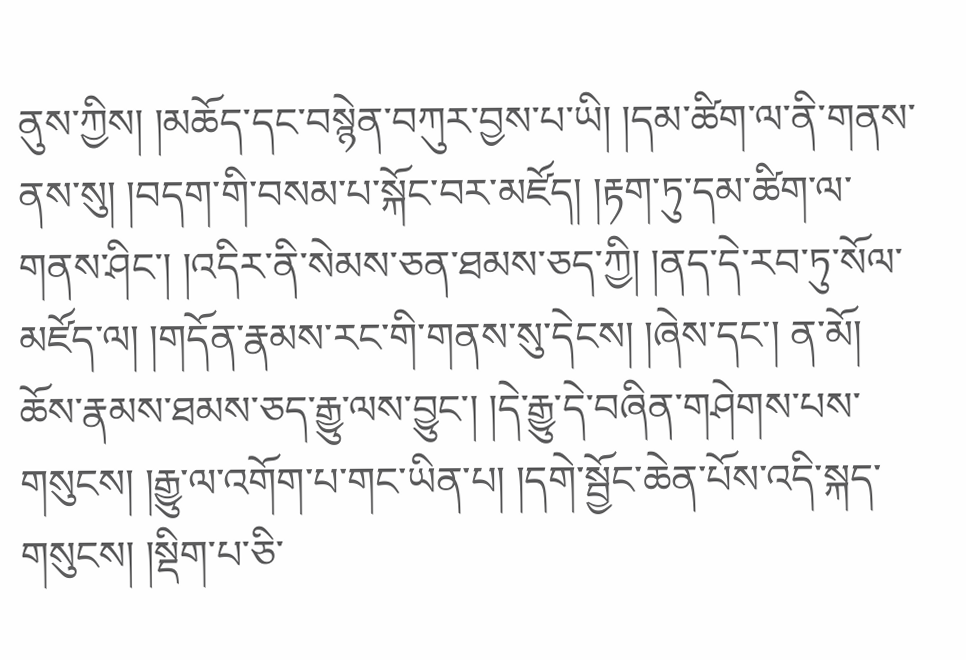ནུས་ཀྱིས། །མཆོད་དང་བསྙེན་བཀུར་བྱས་པ་ཡི། །དམ་ཚིག་ལ་ནི་གནས་ནས་སུ། །བདག་གི་བསམ་པ་སྐོང་བར་མཛོད། །རྟག་ཏུ་དམ་ཚིག་ལ་གནས་ཤིང་། །འདིར་ནི་སེམས་ཅན་ཐམས་ཅད་ཀྱི། །ནད་དེ་རབ་ཏུ་སོལ་མཛོད་ལ། །གདོན་རྣམས་རང་གི་གནས་སུ་དེངས། །ཞེས་དང་། ན་མོ། ཆོས་རྣམས་ཐམས་ཅད་རྒྱུ་ལས་བྱུང་། །དེ་རྒྱུ་དེ་བཞིན་གཤེགས་པས་གསུངས། །རྒྱུ་ལ་འགོག་པ་གང་ཡིན་པ། །དགེ་སྦྱོང་ཆེན་པོས་འདི་སྐད་གསུངས། །སྡིག་པ་ཅི་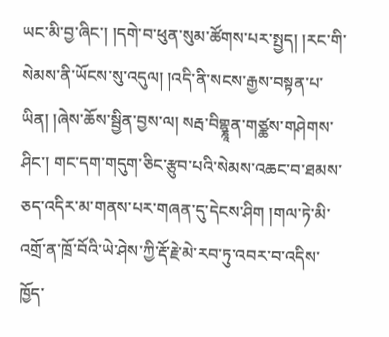ཡང་མི་བྱ་ཞིང་། །དགེ་བ་ཕུན་སུམ་ཚོགས་པར་སྤྱད། །རང་གི་སེམས་ནི་ཡོངས་སུ་འདུལ། །འདི་ནི་སངས་རྒྱས་བསྟན་པ་ཡིན། །ཞེས་ཆོས་སྦྱིན་བྱས་ལ། སརྦ་བིགྷྣཱན་གཙྪས་གཤེགས་ཤིང་། གང་དག་གདུག་ཅིང་རྩུབ་པའི་སེམས་འཆང་བ་ཐམས་ཅད་འདིར་མ་གནས་པར་གཞན་དུ་དེངས་ཤིག །གལ་ཏེ་མི་འགྲོ་ན་ཁྲོ་བོའི་ཡེ་ཤེས་ཀྱི་རྡོ་རྗེ་མེ་རབ་ཏུ་འབར་བ་འདིས་ཁྱོད་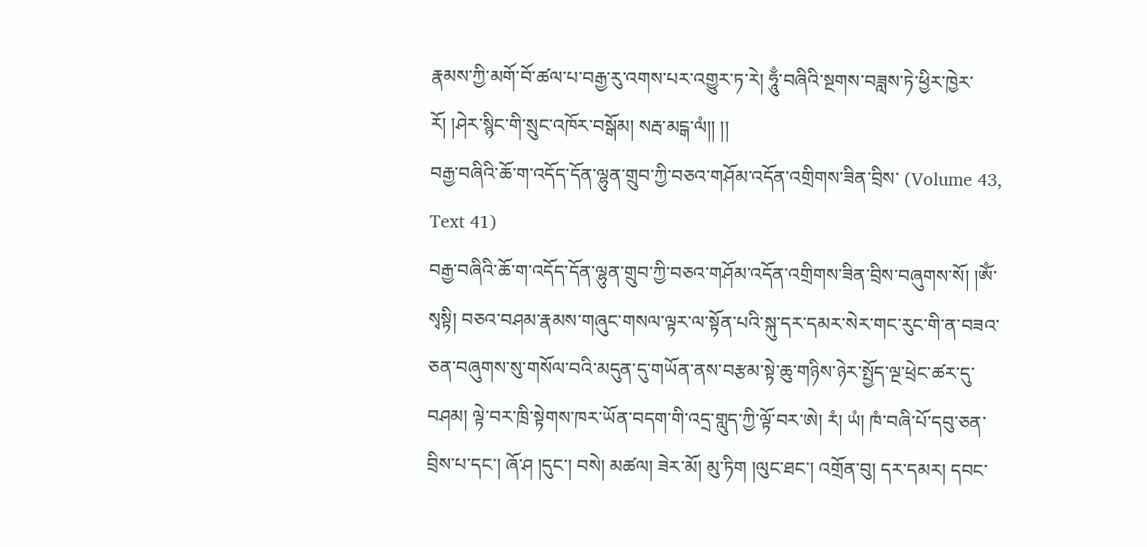རྣམས་ཀྱི་མགོ་བོ་ཚལ་པ་བརྒྱ་རུ་འགས་པར་འགྱུར་ཏ་རེ། ཧཱུྃ་བཞིའི་སྔགས་བཟླས་ཏེ་ཕྱིར་ཁྱེར་རོ། །ཤེར་སྙིང་གི་སྲུང་འཁོར་བསྒོམ། སརྦ་མངྒ་ལཾ།། །།
བརྒྱ་བཞིའི་ཆོ་ག་འདོད་དོན་ལྷུན་གྲུབ་ཀྱི་བཅའ་གཤོམ་འདོན་འགྲིགས་ཟིན་བྲིས་ (Volume 43, Text 41)
བརྒྱ་བཞིའི་ཆོ་ག་འདོད་དོན་ལྷུན་གྲུབ་ཀྱི་བཅའ་གཤོམ་འདོན་འགྲིགས་ཟིན་བྲིས་བཞུགས་སོ། །ཨོཾ་སྭསྟི། བཅའ་བཤམ་རྣམས་གཞུང་གསལ་ལྟར་ལ་སྟོན་པའི་སྐུ་དར་དམར་སེར་གང་རུང་གི་ན་བཟའ་ཅན་བཞུགས་སུ་གསོལ་བའི་མདུན་དུ་གཡོན་ནས་བརྩམ་སྟེ་ཆུ་གཉིས་ཉེར་སྤྱོད་ལྔ་ཕྲེང་ཚར་དུ་བཤམ། ལྟེ་བར་ཁྲི་སྟེགས་ཁར་ཡོན་བདག་གི་འདྲ་གླུད་ཀྱི་ལྟོ་བར་ཨེ། རཾ། ཡཾ། ཁཾ་བཞི་པོ་དབུ་ཅན་བྲིས་པ་དང་། ཞོ་ཤ །དུང་། བསེ། མཚལ། ཟེར་མོ། མུ་ཏིག །ལུང་ཐང་། འགྲོན་བུ། དར་དམར། དབང་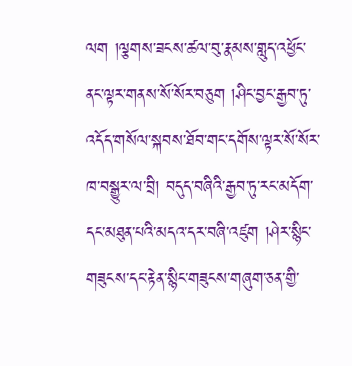ལག །ལྕགས་ཟངས་ཚལ་བུ་རྣམས་གླུད་འཕྱོང་ནང་ལྟར་གནས་སོ་སོར་བཅུག །ཤིང་བྱང་རྒྱབ་ཏུ་འདོད་གསོལ་སྐབས་ཐོབ་གང་དགོས་ལྟར་སོ་སོར་ཁ་བསྒྱུར་ལ་བྲི། བདུད་བཞིའི་རྒྱབ་ཏུ་རང་མདོག་དང་མཐུན་པའི་མདའ་དར་བཞི་འཛུག །ཤེར་སྙིང་གཟུངས་དང་རྟེན་སྙིང་གཟུངས་གཞུག་ཅན་གྱི་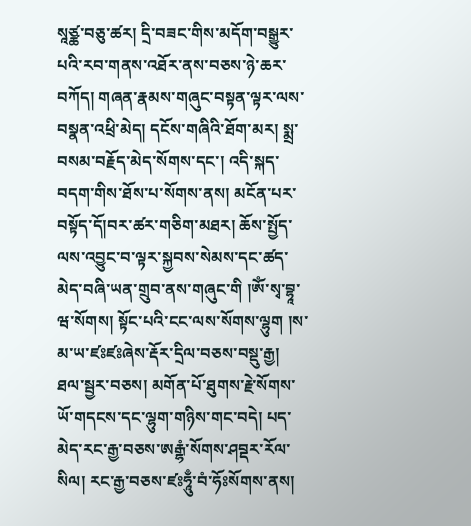སཱཙྪ་བཅུ་ཚར། དྲི་བཟང་གིས་མདོག་བསྒྱུར་པའི་རབ་གནས་འཐོར་ནས་བཅས་ཉེ་ཆར་བཀོད། གཞན་རྣམས་གཞུང་བསྟན་ལྟར་ལས་བསྣན་འཕྲི་མེད། དངོས་གཞིའི་ཐོག་མར། སྨྲ་བསམ་བརྗོད་མེད་སོགས་དང་། འདི་སྐད་བདག་གིས་ཐོས་པ་སོགས་ནས། མངོན་པར་བསྟོད་དོ།བར་ཚར་གཅིག་མཐར། ཆོས་སྤྱོད་ལས་འབྱུང་བ་ལྟར་སྐྱབས་སེམས་དང་ཚད་མེད་བཞི་ཡན་གྲུབ་ནས་གཞུང་གི །ཨོཾ་སྭ་བྷཱ་ཝ་སོགས། སྟོང་པའི་ངང་ལས་སོགས་ལྷུག །ས་མ་ཡ་ཛཿཛཿཞེས་རྡོར་དྲིལ་བཅས་བསྡུ་རྒྱ། ཐལ་སྦྱར་བཅས། མགོན་པོ་ཐུགས་རྗེ་སོགས་ཡོ་གདངས་དང་ལྷུག་གཉིས་གང་བདེ། པད་མེད་རང་རྒྱ་བཅས་ཨརྒྷཾ་སོགས་ཤབྡར་རོལ་སིལ། རང་རྒྱ་བཅས་ཛཿཧཱུྃ་བཾ་ཧོཿསོགས་ནས།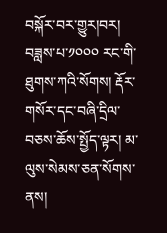བསྐོར་བར་གྱུར།བར། བཟླས་པ་༡༠༠༠ རང་གི་ཐུགས་ཀའི་སོགས། རྡོར་གསོར་དང་བཞི་དྲིལ་བཅས་ཆོས་སྤྱོད་ལྟར། མ་ལུས་སེམས་ཅན་སོགས་ནས།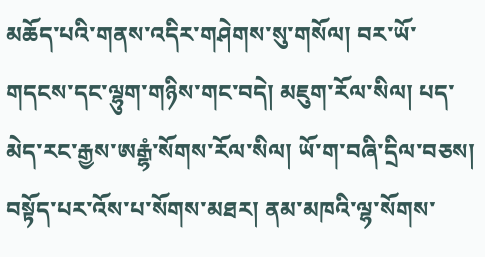མཆོད་པའི་གནས་འདིར་གཤེགས་སུ་གསོལ། བར་ཡོ་གདངས་དང་ལྷུག་གཉིས་གང་བདེ། མཇུག་རོལ་སིལ། པད་མེད་རང་རྒྱས་ཨརྒྷཾ་སོགས་རོལ་སིལ། ཡོ་ག་བཞི་དྲིལ་བཅས། བསྟོད་པར་འོས་པ་སོགས་མཐར། ནམ་མཁའི་ལྷ་སོགས་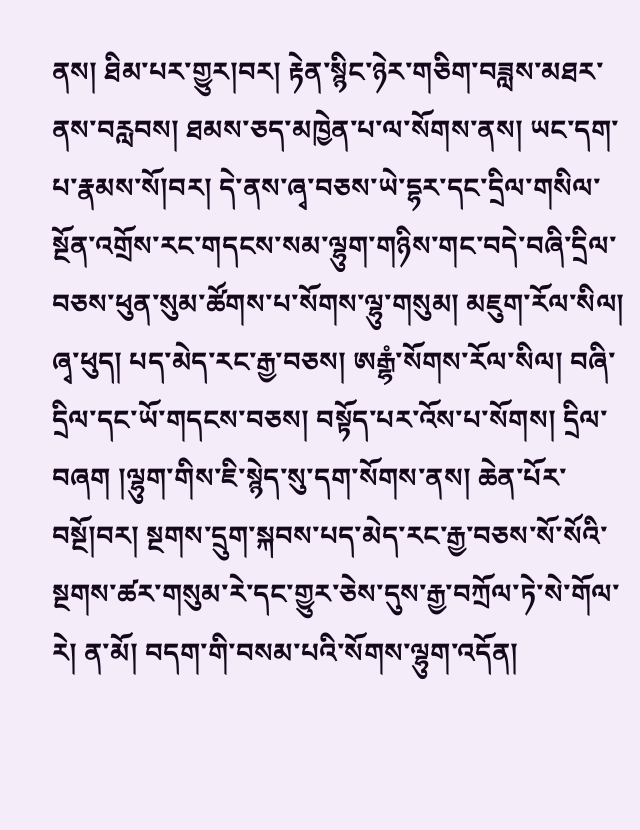ནས། ཐིམ་པར་གྱུར།བར། རྟེན་སྙིང་ཉེར་གཅིག་བཟླས་མཐར་ནས་བརླབས། ཐམས་ཅད་མཁྱེན་པ་ལ་སོགས་ནས། ཡང་དག་པ་རྣམས་སོ།བར། དེ་ནས་ཞྭ་བཅས་ཡེ་དྷར་དང་དྲིལ་གསིལ་སྔོན་འགྲོས་རང་གདངས་སམ་ལྷུག་གཉིས་གང་བདེ་བཞི་དྲིལ་བཅས་ཕུན་སུམ་ཚོགས་པ་སོགས་ལྷུ་གསུམ། མཇུག་རོལ་སིལ། ཞྭ་ཕུད། པད་མེད་རང་རྒྱ་བཅས། ཨརྒྷཾ་སོགས་རོལ་སིལ། བཞི་དྲིལ་དང་ཡོ་གདངས་བཅས། བསྟོད་པར་འོས་པ་སོགས། དྲིལ་བཞག །ལྷུག་གིས་ཇི་སྙེད་སུ་དག་སོགས་ནས། ཆེན་པོར་བསྔོ།བར། སྔགས་དྲུག་སྐབས་པད་མེད་རང་རྒྱ་བཅས་སོ་སོའི་སྔགས་ཚར་གསུམ་རེ་དང་གྱུར་ཅེས་དུས་རྒྱ་བཀྲོལ་ཏེ་སེ་གོལ་རེ། ན་མོ། བདག་གི་བསམ་པའི་སོགས་ལྷུག་འདོན།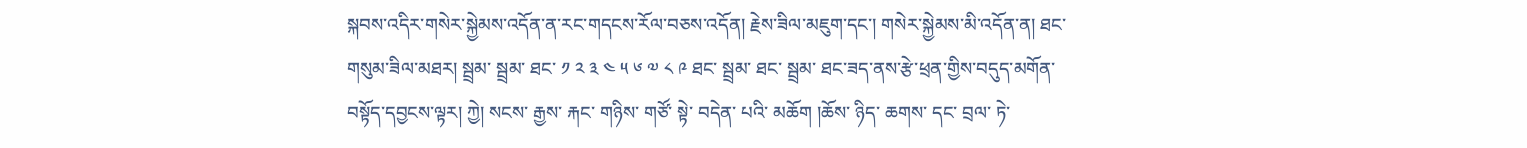སྐབས་འདིར་གསེར་སྐྱེམས་འདོན་ན་རང་གདངས་རོལ་བཅས་འདོན། རྗེས་ཟིལ་མཇུག་དང་། གསེར་སྐྱེམས་མི་འདོན་ན། ཐང་གསུམ་ཟིལ་མཐར། སྦྲམ་ སྦྲམ་ ཐང་ ༡ ༢ ༣ ༤ ༥ ༦ ༧ ༨ ༩ ཐང་ སྦྲམ་ ཐང་ སྦྲམ་ ཐང་ཟད་ནས་རྩེ་ཕྲན་གྱིས་བདུད་མགོན་བསྟོད་དབྱངས་ལྟར། ཀྱེ། སངས་ རྒྱས་ རྐང་ གཉིས་ གཙོ་ སྟེ་ བདེན་ པའི་ མཆོག །ཆོས་ ཉིད་ ཆགས་ དང་ བྲལ་ ཏེ་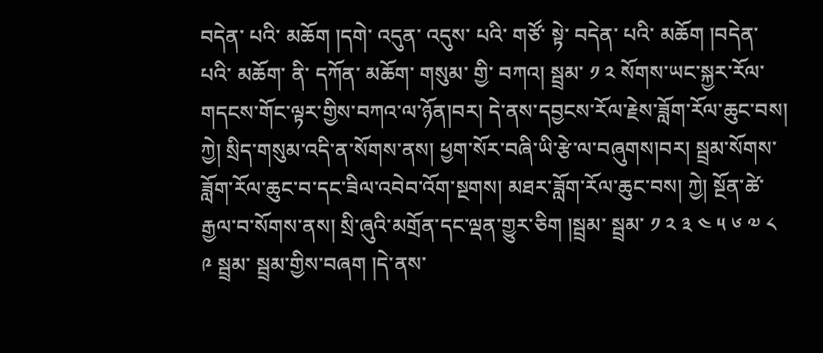བདེན་ པའི་ མཆོག །དགེ་ འདུན་ འདུས་ པའི་ གཙོ་ སྟེ་ བདེན་ པའི་ མཆོག །བདེན་ པའི་ མཆོག་ ནི་ དཀོན་ མཆོག་ གསུམ་ གྱི་ བཀའ། སྦྲམ་ ༡ ༢ སོགས་ཡང་སྐྱར་རོལ་གདངས་གོང་ལྟར་གྱིས་བཀའ་ལ་ཉོན།བར། དེ་ནས་དབྱངས་རོལ་རྗེས་ཟློག་རོལ་ཆུང་བས། ཀྱེ། སྲིད་གསུམ་འདི་ན་སོགས་ནས། ཕྱག་སོར་བཞི་ཡི་རྩེ་ལ་བཞུགས།བར། སྦྲམ་སོགས་ཟློག་རོལ་ཆུང་བ་དང་ཟིལ་འབེབ་འོག་སྔགས། མཐར་ཟློག་རོལ་ཆུང་བས། ཀྱེ། སྔོན་ཚེ་རྒྱལ་བ་སོགས་ནས། སྲི་ཞུའི་མགྲོན་དང་ལྡན་གྱུར་ཅིག །སྦྲམ་ སྦྲམ་ ༡ ༢ ༣ ༤ ༥ ༦ ༧ ༨ ༩ སྦྲམ་ སྦྲམ་གྱིས་བཞག །དེ་ནས་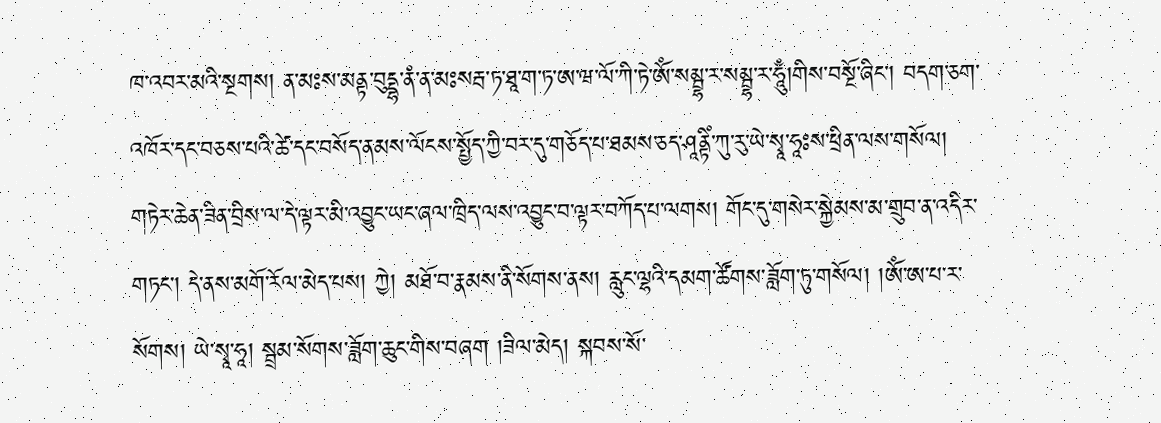ཁ་འབར་མའི་སྔགས། ན་མཿས་མནྟ་བུདྡྷ་ནཾ་ན་མཿསརྦ་ཏ་ཐཱ་ག་ཏ་ཨ་ཝ་ལོ་ཀི་ཏེ་ཨོཾ་སམྦྷ་ར་སམྦྷ་ར་ཧཱུྃ།གིས་བསྔོ་ཞིང་། བདག་ཅག་འཁོར་དང་བཅས་པའི་ཚེ་དང་བསོད་ནམས་ལོངས་སྤྱོད་ཀྱི་བར་དུ་གཅོད་པ་ཐམས་ཅད་ཤཱནྟིཾ་ཀུ་རུ་ཡེ་སྭཱ་ཧཱཿས་ཕྲིན་ལས་གསོལ། གཏེར་ཆེན་ཟིན་བྲིས་ལ་དེ་ལྟར་མི་འབྱུང་ཡང་ཞལ་ཁྲིད་ལས་འབྱུང་བ་ལྟར་བཀོད་པ་ལགས། གོང་དུ་གསེར་སྐྱེམས་མ་གྲུབ་ན་འདིར་གཏང་། དེ་ནས་མགོ་རོལ་མེད་པས། ཀྱེ། མཐོ་བ་རྣམས་ནི་སོགས་ནས། རླུང་ལྷའི་དམག་ཚོགས་ཟློག་ཏུ་གསོལ། །ཨོཾ་ཨ་པ་ར་སོགས། ཡེ་སྭཱ་ཧཱ། སྦྲམ་སོགས་ཟློག་ཆུང་གིས་བཞག །ཟིལ་མེད། སྐབས་སོ་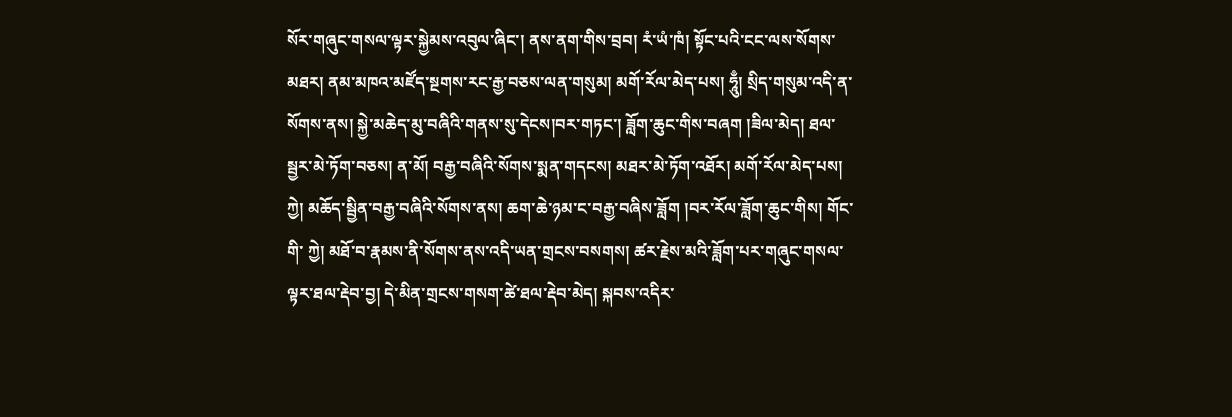སོར་གཞུང་གསལ་ལྟར་སྐྱེམས་འབུལ་ཞིང་། ནས་ནག་གིས་བྲབ། རཾ་ཡཾ་ཁཾ། སྟོང་པའི་ངང་ལས་སོགས་མཐར། ནམ་མཁའ་མཛོད་སྔགས་རང་རྒྱ་བཅས་ལན་གསུམ། མགོ་རོལ་མེད་པས། ཧཱུྃ། སྲིད་གསུམ་འདི་ན་སོགས་ནས། སྐྱེ་མཆེད་མུ་བཞིའི་གནས་སུ་དེངས།བར་གཏང་། ཟློག་ཆུང་གིས་བཞག །ཟིལ་མེད། ཐལ་སྦྱར་མེ་ཏོག་བཅས། ན་མོ། བརྒྱ་བཞིའི་སོགས་སྨན་གདངས། མཐར་མེ་ཏོག་འཐོར། མགོ་རོལ་མེད་པས། ཀྱེ། མཆོད་སྦྱིན་བརྒྱ་བཞིའི་སོགས་ནས། ཆག་ཆེ་ཉམ་ང་བརྒྱ་བཞིས་ཟློག །བར་རོལ་ཟློག་ཆུང་གིས། གོང་གི་ ཀྱེ། མཐོ་བ་རྣམས་ནི་སོགས་ནས་འདི་ཡན་གྲངས་བསགས། ཚར་རྗེས་མའི་ཟློག་པར་གཞུང་གསལ་ལྟར་ཐལ་རྡེབ་བྱ། དེ་མིན་གྲངས་གསག་ཚེ་ཐལ་རྡེབ་མེད། སྐབས་འདིར་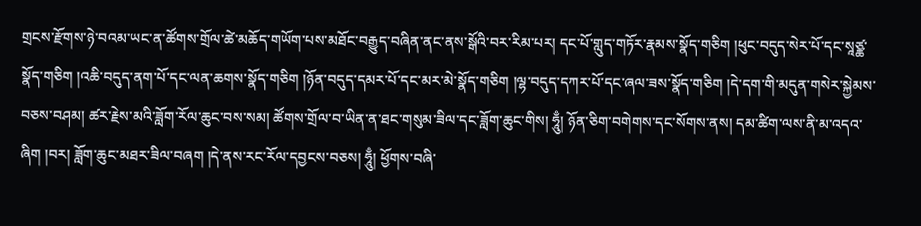གྲངས་རྫོགས་ཉེ་བའམ་ཡང་ན་ཚོགས་གྲོལ་ཚེ་མཆོད་གཡོག་པས་མཐོང་བརྒྱུད་བཞིན་ནང་ནས་སྒོའི་བར་རིམ་པར། དང་པོ་གླུད་གཏོར་རྣམས་སྣོད་གཅིག །ཕུང་བདུད་སེར་པོ་དང་སཱཙྪ་སྣོད་གཅིག །འཆི་བདུད་ནག་པོ་དང་ལན་ཆགས་སྣོད་གཅིག །ཉོན་བདུད་དམར་པོ་དང་མར་མེ་སྣོད་གཅིག །ལྷ་བདུད་དཀར་པོ་དང་ཞལ་ཟས་སྣོད་གཅིག །དེ་དག་གི་མདུན་གསེར་སྐྱེམས་བཅས་བཤམ། ཚར་རྗེས་མའི་ཟློག་རོལ་ཆུང་བས་སམ། ཚོགས་གྲོལ་བ་ཡིན་ན་ཐང་གསུམ་ཟིལ་དང་ཟློག་ཆུང་གིས། ཧཱུྃ། ཉོན་ཅིག་བགེགས་དང་སོགས་ནས། དམ་ཚིག་ལས་ནི་མ་འདའ་ཞིག །བར། ཟློག་ཆུང་མཐར་ཟིལ་བཞག །དེ་ནས་རང་རོལ་དབྱངས་བཅས། ཧཱུྃ། ཕྱོགས་བཞི་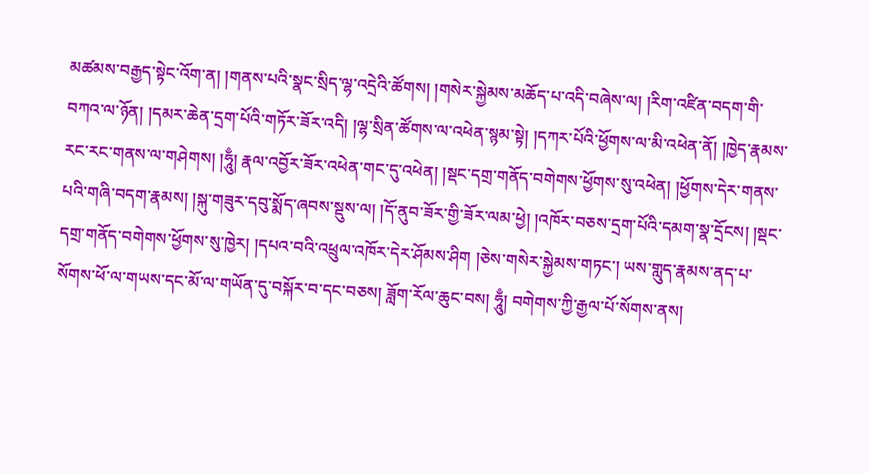མཚམས་བརྒྱད་སྟེང་འོག་ན། །གནས་པའི་སྣང་སྲིད་ལྷ་འདྲེའི་ཚོགས། །གསེར་སྐྱེམས་མཆོད་པ་འདི་བཞེས་ལ། །རིག་འཛིན་བདག་གི་བཀའ་ལ་ཉོན། །དམར་ཆེན་དྲག་པོའི་གཏོར་ཟོར་འདི། །ལྷ་སྲིན་ཚོགས་ལ་འཕེན་སྙམ་སྟེ། །དཀར་པོའི་ཕྱོགས་ལ་མི་འཕེན་ནོ། །ཁྱེད་རྣམས་རང་རང་གནས་ལ་གཤེགས། །ཧཱུྃ། རྣལ་འབྱོར་ཟོར་འཕེན་གང་དུ་འཕེན། །སྡང་དགྲ་གནོད་བགེགས་ཕྱོགས་སུ་འཕེན། །ཕྱོགས་དེར་གནས་པའི་གཞི་བདག་རྣམས། །སྐུ་གཟུར་དབུ་སྨོད་ཞབས་སྡུས་ལ། །དོ་ནུབ་ཟོར་གྱི་ཟོར་ལམ་ཕྱེ། །འཁོར་བཅས་དྲག་པོའི་དམག་སྣ་དྲོངས། །སྡང་དགྲ་གནོད་བགེགས་ཕྱོགས་སུ་ཁྱེར། །དཔའ་བའི་འཕྲུལ་འཁོར་དེར་ཤོམས་ཤིག །ཅེས་གསེར་སྐྱེམས་གཏང་། ཡས་གླུད་རྣམས་ནད་པ་སོགས་ཕོ་ལ་གཡས་དང་མོ་ལ་གཡོན་དུ་བསྐོར་བ་དང་བཅས། ཟློག་རོལ་ཆུང་བས། ཧཱུྃ། བགེགས་ཀྱི་རྒྱལ་པོ་སོགས་ནས།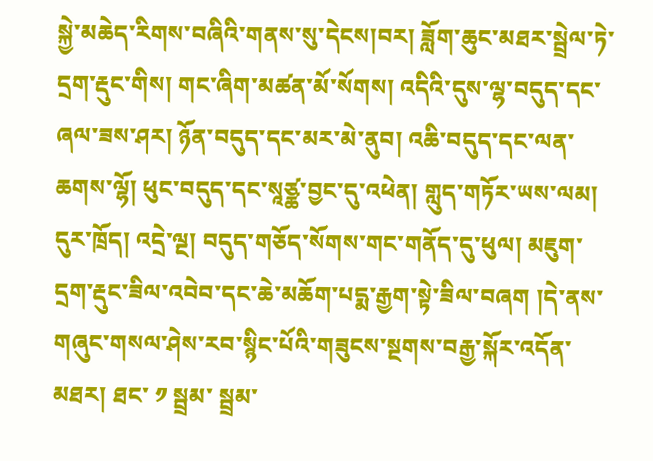སྐྱེ་མཆེད་རིགས་བཞིའི་གནས་སུ་དེངས།བར། ཟློག་ཆུང་མཐར་སྦྲེལ་ཏེ་དྲག་རྡུང་གིས། གང་ཞིག་མཚན་མོ་སོགས། འདིའི་དུས་ལྷ་བདུད་དང་ཞལ་ཟས་ཤར། ཉོན་བདུད་དང་མར་མེ་ནུབ། འཆི་བདུད་དང་ལན་ཆགས་ལྷོ། ཕུང་བདུད་དང་སཱཙྪ་བྱང་དུ་འཕེན། གླུད་གཏོར་ཡས་ལམ། དུར་ཁྲོད། འདྲེ་ལྔ། བདུད་གཅོད་སོགས་གང་གནོད་དུ་ཕུལ། མཇུག་དྲག་རྡུང་ཟིལ་འབེབ་དང་ཆེ་མཆོག་པདྨ་རྒྱག་སྟེ་ཟིལ་བཞག །དེ་ནས་གཞུང་གསལ་ཤེས་རབ་སྙིང་པོའི་གཟུངས་སྔགས་བརྒྱ་སྐོར་འདོན་མཐར། ཐང་ ༡ སྦྲམ་ སྦྲམ་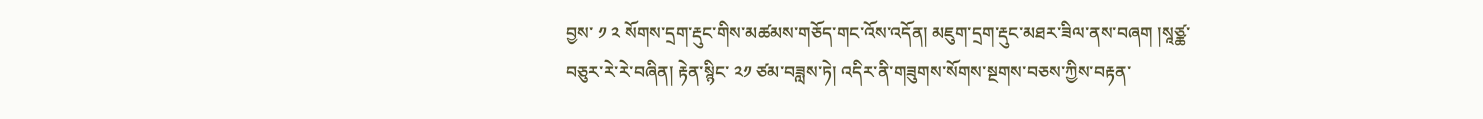བྱས་ ༡ ༢ སོགས་དྲག་རྡུང་གིས་མཚམས་གཅོད་གང་འོས་འདོན། མཇུག་དྲག་རྡུང་མཐར་ཟིལ་ནས་བཞག །སཱཙྪ་བཅུར་རེ་རེ་བཞིན། རྟེན་སྙིང་ ༢༡ ཙམ་བཟླས་ཏེ། འདིར་ནི་གཟུགས་སོགས་སྔགས་བཅས་ཀྱིས་བརྟན་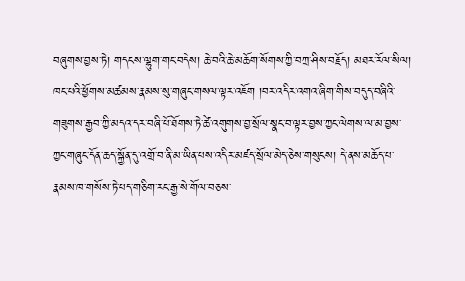བཞུགས་བྱས་ཏེ། གདངས་ལྷུག་གང་བདེས། ཆེ་བའི་ཆེ་མཆོག་སོགས་ཀྱི་བཀྲ་ཤིས་བརྗོད། མཐར་རོལ་སིལ། ཁང་པའི་ཕྱོགས་མཚམས་རྣམས་སུ་གཞུང་གསལ་ལྟར་འཇོག །བར་འདིར་འགའ་ཞིག་གིས་བདུད་བཞིའི་གཟུགས་རྒྱབ་ཀྱི་མདའ་དར་བཞི་པོ་ཐོགས་ཏེ་ཚེ་འགུགས་བྱ་སྲོལ་སྣང་བ་ལྟར་བྱས་ཀྱང་ལེགས་ལ་མ་བྱས་ཀྱང་གཞུང་དོན་ཆད་སྐྱོན་དུ་འགྲོ་བ་ནི་མ་ཡིན་པས་འདིར་མཛད་སྲོལ་མེད་ཅེས་གསུངས། དེ་ནས་མཆོད་པ་རྣམས་ཁ་གསོས་ཏེ་པད་གཅིག་རང་རྒྱ་སེ་གོལ་བཅས་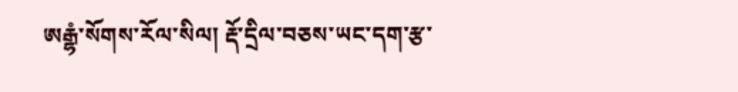ཨརྒྷཾ་སོགས་རོལ་སིལ། རྡོ་དྲིལ་བཅས་ཡང་དག་རྩ་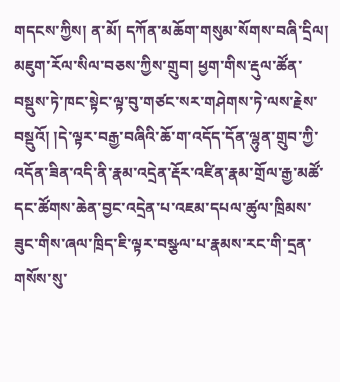གདངས་ཀྱིས། ན་མོ། དཀོན་མཆོག་གསུམ་སོགས་བཞི་དྲིལ། མཇུག་རོལ་སིལ་བཅས་ཀྱིས་གྲུབ། ཕྱག་གིས་རྡུལ་ཚོན་བསྡུས་ཏེ་ཁང་སྟེང་ལྟ་བུ་གཙང་སར་གཤེགས་ཏེ་ལས་རྗེས་བསྡུའོ། །དེ་ལྟར་བརྒྱ་བཞིའི་ཆོ་ག་འདོད་དོན་ལྷུན་གྲུབ་ཀྱི་འདོན་ཟིན་འདི་ནི་རྣམ་འདྲེན་རྡོར་འཛིན་རྣམ་གྲོལ་རྒྱ་མཚོ་དང་ཚོགས་ཆེན་བྱང་འདྲེན་པ་འཇམ་དཔལ་ཚུལ་ཁྲིམས་ཟུང་གིས་ཞལ་ཁྲིད་ཇི་ལྟར་བསྩལ་པ་རྣམས་རང་གི་དྲན་གསོས་སུ་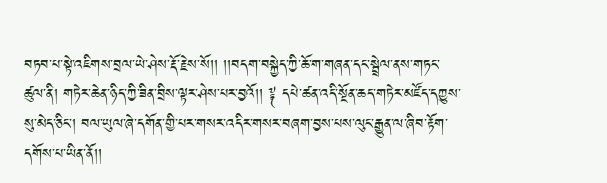བཏབ་པ་སྟེ་འཇིགས་བྲལ་ཡེ་ཤེས་རྡོ་རྗེས་སོ།། །།བདག་བསྐྱེད་ཀྱི་ཆོ་ག་གཞན་དང་སྦྲེལ་ནས་གཏང་ཚུལ་ནི། གཏེར་ཆེན་ཉིད་ཀྱི་ཟིན་བྲིས་ལྟར་ཤེས་པར་བྱའོ།། ༈ དཔེ་ཚན་འདི་སྔོན་ཆད་གཏེར་མཛོད་དཀྱུས་སུ་མེད་ཅིང་། བལ་ཡུལ་ཞེ་དགོན་གྱི་པར་གསར་འདིར་གསར་བཞག་བྱས་པས་ལུང་རྒྱུན་ལ་ཞིབ་རྟོག་དགོས་པ་ཡིན་ནོ།།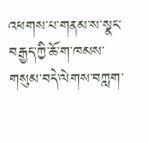འཕགས་པ་གནམ་ས་སྣང་བརྒྱད་ཀྱི་ཆོ་ག་ཁམས་གསུམ་བདེ་ལེགས་བཀླག་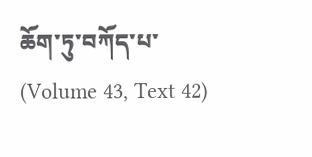ཆོག་ཏུ་བཀོད་པ་ (Volume 43, Text 42)